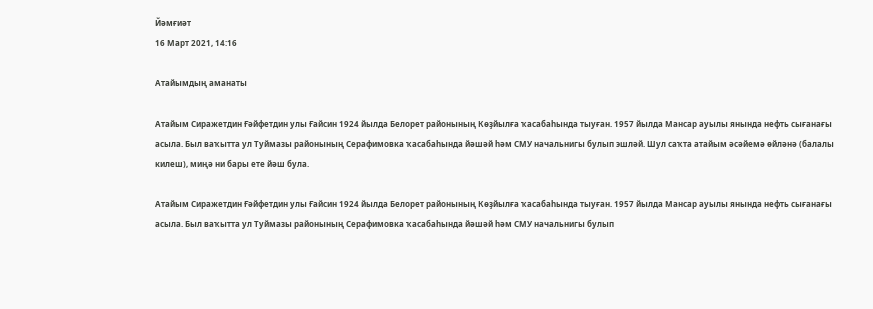Йәмғиәт
16 Март 2021, 14:16

Атайымдың аманаты

Атайым Сиражетдин Ғәйфетдин улы Ғайсин 1924 йылда Белорет районының Көҙйылға ҡасабаһында тыуған. 1957 йылда Мансар ауылы янында нефть сығанағы асыла. Был ваҡытта ул Туймазы районының Серафимовка ҡасабаһында йәшәй һәм СМУ начальнигы булып эшләй. Шул саҡта атайым әсәйемә өйләнә (балалы килеш), миңә ни бары ете йәш була.

Атайым Сиражетдин Ғәйфетдин улы Ғайсин 1924 йылда Белорет районының Көҙйылға ҡасабаһында тыуған. 1957 йылда Мансар ауылы янында нефть сығанағы асыла. Был ваҡытта ул Туймазы районының Серафимовка ҡасабаһында йәшәй һәм СМУ начальнигы булып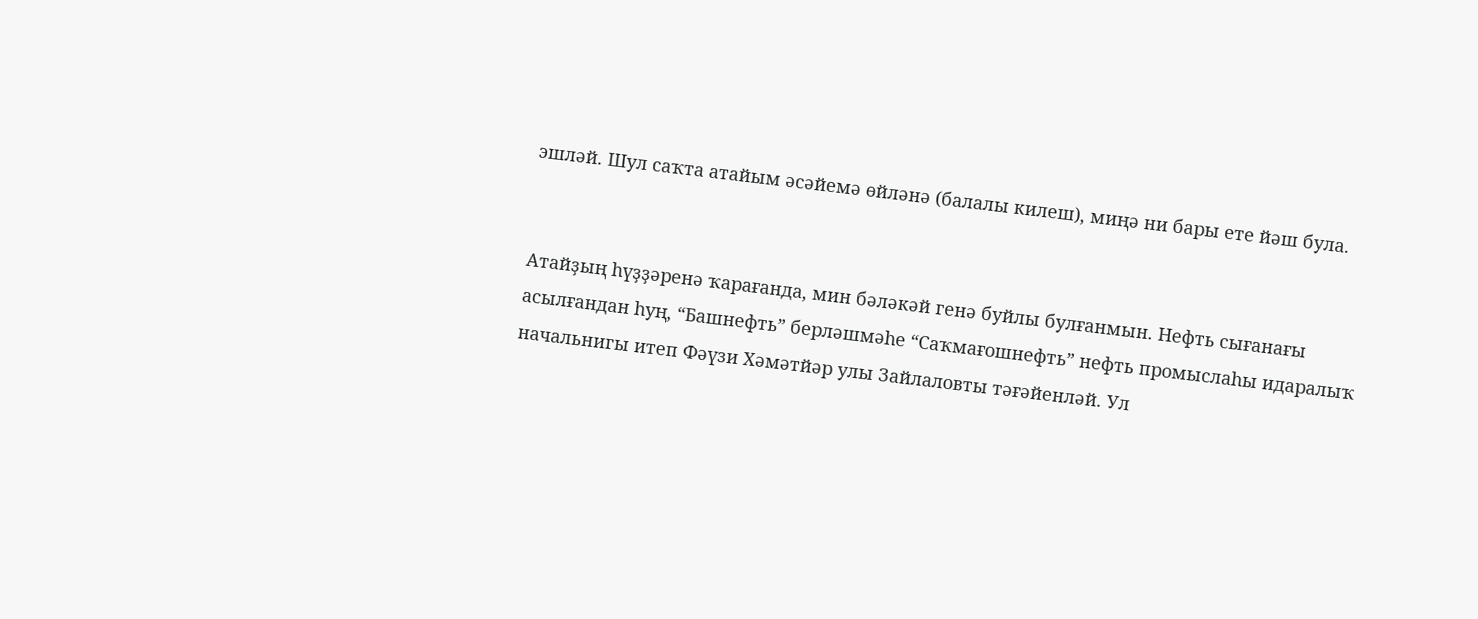эшләй. Шул саҡта атайым әсәйемә өйләнә (балалы килеш), миңә ни бары ете йәш була.


Атайҙың һүҙҙәренә ҡарағанда, мин бәләкәй генә буйлы булғанмын. Нефть сығанағы асылғандан һуң, “Башнефть” берләшмәһе “Саҡмағошнефть” нефть промыслаһы идаралыҡ начальнигы итеп Фәүзи Хәмәтйәр улы Зайлаловты тәғәйенләй. Ул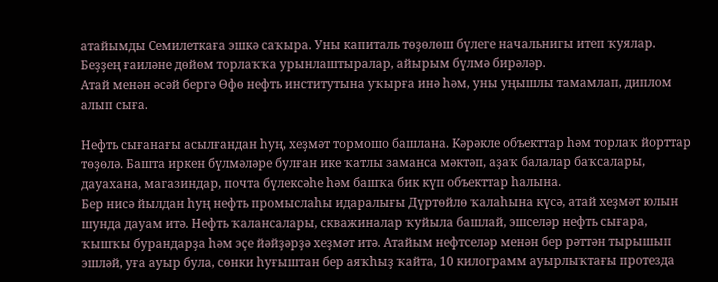атайымды Семилеткаға эшкә саҡыра. Уны капиталь төҙөлөш бүлеге начальнигы итеп ҡуялар. Беҙҙең ғаиләне дөйөм торлаҡҡа урынлаштыралар, айырым бүлмә бирәләр.
Атай менән әсәй бергә Өфө нефть институтына уҡырға инә һәм, уны уңышлы тамамлап, диплом алып сыға.

Нефть сығанағы асылғандан һуң, хеҙмәт тормошо башлана. Кәрәкле объекттар һәм торлаҡ йорттар төҙөлә. Башта иркен бүлмәләре булған ике ҡатлы заманса мәктәп, аҙаҡ балалар баҡсалары, дауахана, магазиндар, почта бүлексәһе һәм башҡа бик күп объекттар һалына.
Бер нисә йылдан һуң нефть промыслаһы идаралығы Дүртөйлө ҡалаһына күсә, атай хеҙмәт юлын шунда дауам итә. Нефть ҡалансалары, скважиналар ҡуйыла башлай, эшселәр нефть сығара, ҡышҡы бурандарҙа һәм эҫе йәйҙәрҙә хеҙмәт итә. Атайым нефтселәр менән бер рәттән тырышып эшләй, уға ауыр була, сөнки һуғыштан бер аяҡһыҙ ҡайта, 10 килограмм ауырлыҡтағы протезда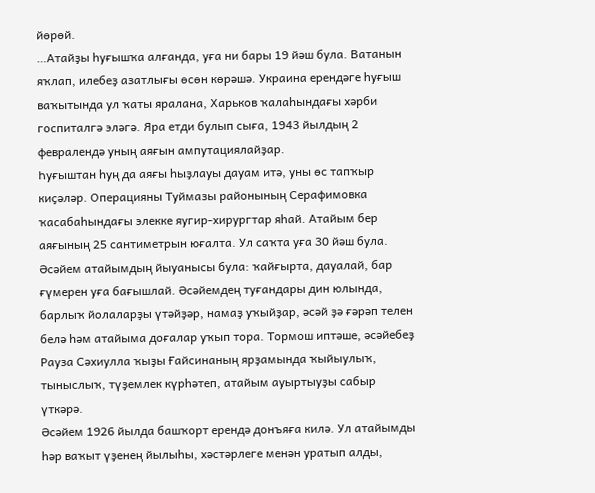йөрөй.
…Атайҙы һуғышҡа алғанда, уға ни бары 19 йәш була. Ватанын яҡлап, илебеҙ азатлығы өсөн көрәшә. Украина ерендәге һуғыш ваҡытында ул ҡаты яралана, Харьков ҡалаһындағы хәрби госпиталгә эләгә. Яра етди булып сыға, 1943 йылдың 2 февралендә уның аяғын ампутациялайҙар.
Һуғыштан һуң да аяғы һыҙлауы дауам итә, уны өс тапҡыр киҫәләр. Операцияны Туймазы районының Серафимовка ҡасабаһындағы элекке яугир-хирургтар яһай. Атайым бер аяғының 25 сантиметрын юғалта. Ул саҡта уға 30 йәш була.
Әсәйем атайымдың йыуанысы була: ҡайғырта, дауалай, бар ғүмерен уға бағышлай. Әсәйемдең туғандары дин юлында, барлыҡ йолаларҙы үтәйҙәр, намаҙ уҡыйҙар, әсәй ҙә ғәрәп телен белә һәм атайыма доғалар уҡып тора. Тормош иптәше, әсәйебеҙ Рауза Сәхиулла ҡыҙы Ғайсинаның ярҙамында ҡыйыулыҡ, тыныслыҡ, түҙемлек күрһәтеп, атайым ауыртыуҙы сабыр үткәрә.
Әсәйем 1926 йылда башҡорт ерендә донъяға килә. Ул атайымды һәр ваҡыт үҙенең йылыһы, хәстәрлеге менән уратып алды,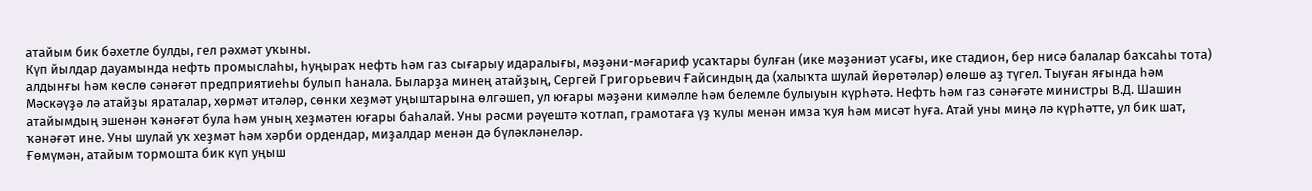атайым бик бәхетле булды, гел рәхмәт уҡыны.
Күп йылдар дауамында нефть промыслаһы, һуңыраҡ нефть һәм газ сығарыу идаралығы, мәҙәни-мәғариф усаҡтары булған (ике мәҙәниәт усағы, ике стадион, бер нисә балалар баҡсаһы тота) алдынғы һәм көслө сәнәғәт предприятиеһы булып һанала. Быларҙа минең атайҙың, Сергей Григорьевич Ғайсиндың да (халыҡта шулай йөрөтәләр) өлөшө аҙ түгел. Тыуған яғында һәм Мәскәүҙә лә атайҙы яраталар, хөрмәт итәләр, сөнки хеҙмәт уңыштарына өлгәшеп, ул юғары мәҙәни кимәлле һәм белемле булыуын күрһәтә. Нефть һәм газ сәнәғәте министры В.Д. Шашин атайымдың эшенән ҡәнәғәт була һәм уның хеҙмәтен юғары баһалай. Уны рәсми рәүештә ҡотлап, грамотаға үҙ ҡулы менән имза ҡуя һәм мисәт һуға. Атай уны миңә лә күрһәтте, ул бик шат, ҡәнәғәт ине. Уны шулай уҡ хеҙмәт һәм хәрби ордендар, миҙалдар менән дә бүләкләнеләр.
Ғөмүмән, атайым тормошта бик күп уңыш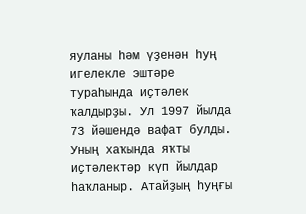яуланы һәм үҙенән һуң игелекле эштәре тураһында иҫтәлек ҡалдырҙы. Ул 1997 йылда 73 йәшендә вафат булды. Уның хаҡында яҡты иҫтәлектәр күп йылдар һаҡланыр. Атайҙың һуңғы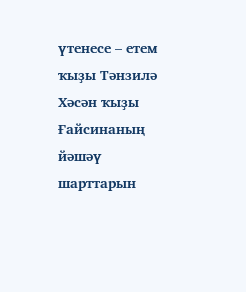үтенесе – етем ҡыҙы Тәнзилә Хәсән ҡыҙы Ғайсинаның йәшәү шарттарын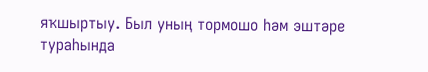яҡшыртыу. Был уның тормошо һәм эштәре тураһында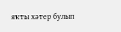яҡты хәтер булып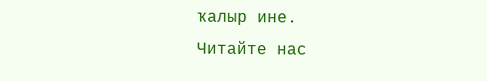ҡалыр ине.
Читайте нас